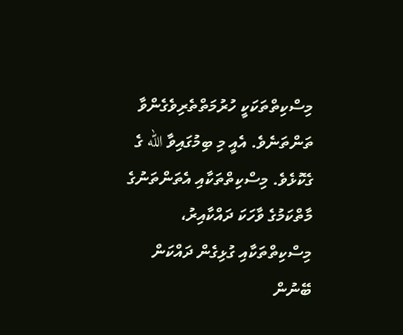މިސްކިތްތަކަކީ ހުރުމަތްތެރިވެގެންވާ ތަންތަނެވެ. އެއީ މި ބިމުގައިވާ الله ގެ ގެކޮޅެވެ. މިސްކިތްތަކާއި އެތަންތަނުގެ މާތްކަމުގެ ވާހަކަ ދައްކާއިރު، މިސްކިތްތަކާއި ގުޅިގެން ދައްކަން ބޭނުން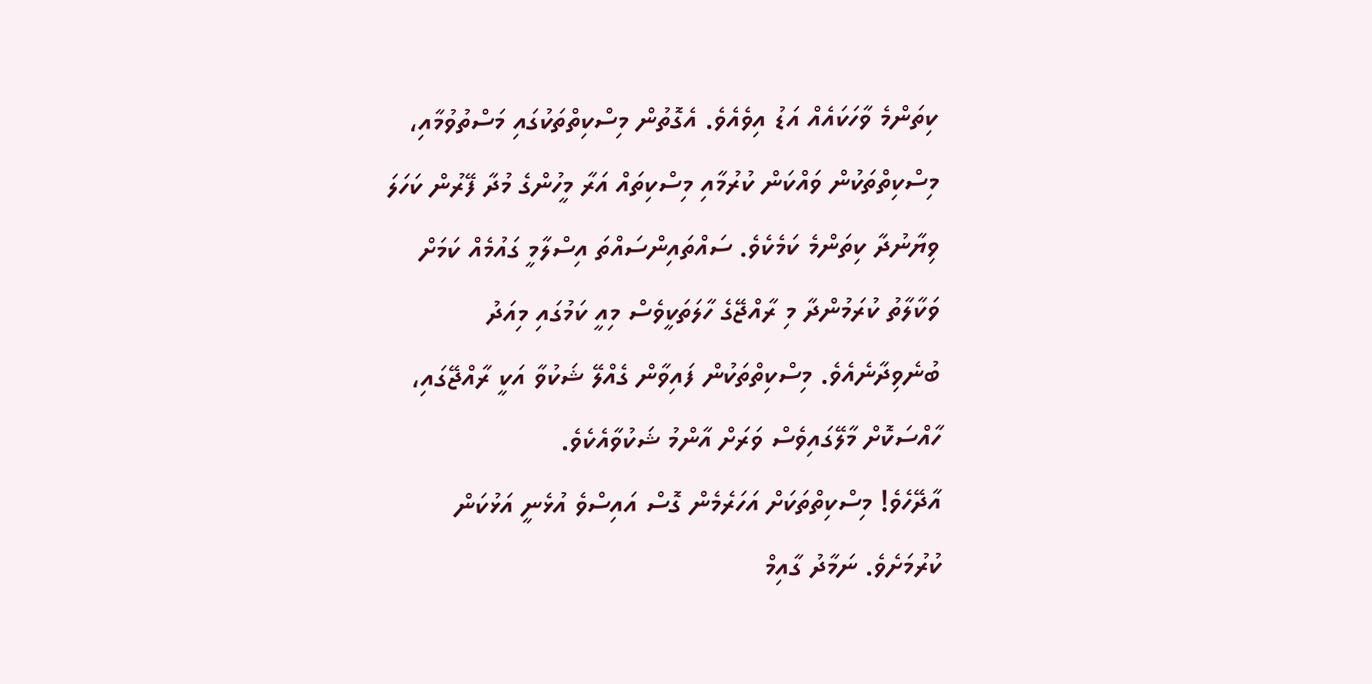ކިތަންމެ ވާހަކައެއް އަޑު އިވެއެވެ. އެގޮތުން މިސްކިތްތަކުގައި މަސްތުވުމާއި، މިސްކިތްތަކުން ވައްކަން ކުރުމާއި މިސްކިތައް އަރާ މީހުންގެ މުދާ ފޭރުން ކަހަލަ ވިޔާނުދާ ކިތަންމެ ކަމެކެވެ. ސައްތައިންސައްތަ އިސްލާމީ ގައުމެއް ކަމަށް ވަކާލާތު ކުރަމުންދާ މި ރާއްޖޭގެ ހާލަތަކީވެސް މިއީ ކަމުގައި މިއަދު ބުނެވިދާނެއެވެ. މިސްކިތްތަކުން ފައިވާން ގެއްލޭ ޝަކުވާ އަކީ ރާއްޖޭގައި، ހާއްސަކޮށް މާލޭގައިވެސް ވަރަށް އާންމު ޝަކުވާއެކެވެ.
އާދޭހެވެ! މިސްކިތްތަކަށް އަހަރެމެން ގޮސް އައިސްވެ އުޅެނީ އަޅުކަން ކުރުމަށެވެ. ނަމާދު ގާއިމް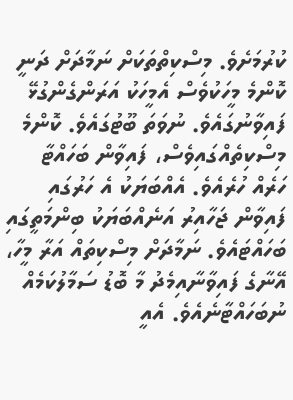ކުރުމަށެވެ. މިސްކިތްތަކަށް ނަމާދަށް ދަނީ ކޮންމެ މީހަކުވެސް އެމީހަކު އަރަންގެންގުޅޭ ފައިވާނުގައެވެ. ނުވަތަ ބޫޓުގައެވެ. ކޮންމެ މިސްކިތެއްގައިވެސް، ފައިވާން ބަހައްޓާ ހަރެއް ހުރެއެވެ. އެއްބަޔަކު އެ ހަރުގައި ފައިވާން ޖަހާއިރު އަނެއްބަޔަކު ބިންމަތީގައި ބަހައްޓައެވެ. ނަމާދަށް މިސްކިތައް އަރާ މީހާ، އޭނާގެ ފައިވާނާއިމެދު މާ ބޮޑު ސަމާލުކަމެއް ނުބަހައްޓާނެއެވެ. އެއީ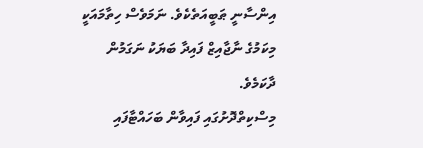އިންސާނީ ޠަބީއަތެކެވެ. ނަމަވެސް ހިތާމައަކީ މިކަމުގެ ނާޖާއިޒް ފައިދާ ބަޔަކު ނަގަމުން ދާކަމެވެ.
މިސްކިތްދޮށުގައި ފައިވާން ބަހައްޓާފައި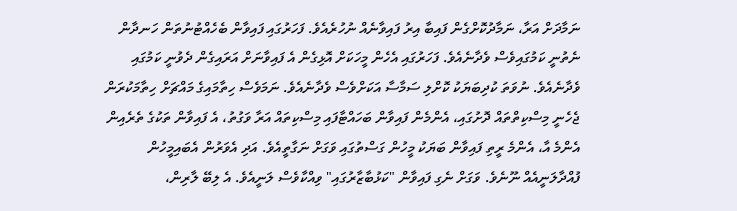ނަމާދަށް އަރާ، ނަމާދުކޮށްގެން ފައިބާ އިރު ފައިވާނެއް ނުހުރެއެވެ. ފަހަރުގައި ފައިވާން ބެހެއްޓުނުތަން ހަނދާން ނެތުނީ ކަމުގައިވެސް ވެދާނެއެވެ. ފަހަރުގައި އެހެން މީހަކަށް އޮޅިގެން އެ ފައިވާނަށް އަރައިގެން ދެވުނީ ކަމުގައި ވެދާނެއެވެ. ނުވަތަ ކުދިބަޔަކު ކޮށްލި ސަމާސާ އަކަށްވެސް ވެދާނެއެވެ. ނަމަވެސް ހިތާމައިގެ މައްޗަށް ހިތާމަކުރަން ޖެހެނީ މިސްކިތްތައް ދޮށުގައި، އެންމެން ފައިވާން ބަހައްޓާފައި މިސްކިތައް އަރާ ވަގުތު، އެ ފައިވާން ތަކުގެ ތެރެއިން އެންމެ އާ، އެންމެ ރީތި ފައިވާން ބަޔަކު މީހުން ގަސްތުގައި ވަގަށް ނަގާތީއެވެ. އަދި އެވަރުން އެބައިމީހުން ފުއްދާލަނީއެއް ނޫނެވެ. ވަގަށް ނެގި ފައިވާން "ކަޅުބާޒާރުގައި" ވިއްކާވެސް ލަނީއެވެ. އެ ލިބޭ ލާރިން،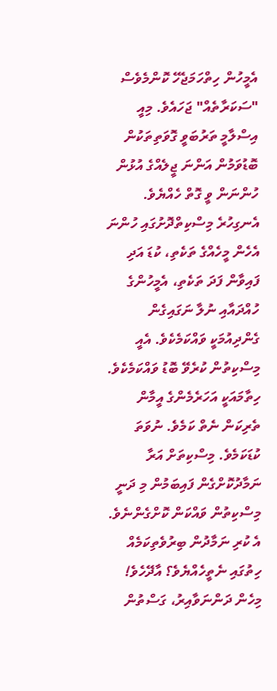އެމީހުން ހިތްހަމަޖެހޭ ކޮންމެވެސް "ސަކަރާތެއް" ޖަހައެވެ. މިއީ އިސްލާމީ ތަރުބަވީ ގޮވަތިތަކުން ބޮޑުވަމުން އަންނަ ޖީލެއްގެ އުޅުން ހުންނަން ވީ ގޮތް ހެއްޔެވެ.
އެނގިހުރެ މިސްކިތްދޮށުގައި ހުންނަ އެހެން މީހެއްގެ ތަކެތި، ކުޑަ އަދި ފައިވާން ފަދަ ތަކެތި، އެމީހުންގެ ހުއްދައާއި ނުލާ ނަގައިގެން ގެންދިއުމަކީ ވައްކަމެކެވެ. އެއީ މިސްކިތުން ކުރެވޭ ބޮޑު ވައްކަމެކެވެ. ހިތާމައަކީ އަހަރެމެންގެ އީމާން ތެރިކަން ނެތް ކަމެވެ. ނުވަތަ ކުޑަކަމެވެ. މިސްކިތަށް އަރާ ނަމާދުކޮށްގެން ފައިބަމުން މި ދަނީ މިސްކިތުން ވައްކަން ކޮށްގެންނެވެ. އެ ކުރި ނަމާދުން ބިރުވެތިކަމެއް ހިތުގައި ނެތީހެއްޔެވެ؟ އާދޭހެވެ! މިހެން ދަންނަވާއިރު، ގަސްތުން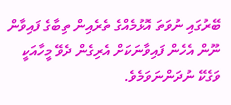ބޭރުގައި ނުވަތަ އޮޅުމެއްގެ ތެރެއިން ތިބާގެ ފައިވާން ނޫން އެހެން ފައިވާނަކަށް އެރިގެން ދެވޭ މީހާއަކީ ވަގެކޭ ނުދަންނަވަމެވެ.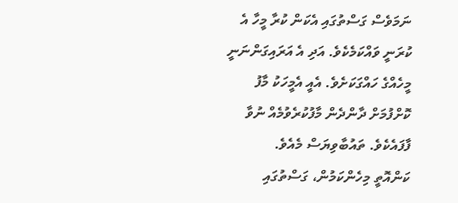ނަމަވެސް ގަސްތުގައި އެކަން ކުރާ މީހާ އެ ކުރަނީ ވައްކަމެކެވެ. އަދި އެ އަރައިގަންނަނީ މީހެއްގެ ހައްގަކަށެވެ. އެއީ އެމީހަކު މާފު ކޮށްފުމަށް ދާންދެން މާފުކުރެވުމެއް ނުވާ ފާފައެކެވެ. ތައުބާވިޔަސް މެއެވެ.
ކަންއޮތީ މިހެންކަމުން، ގަސްތުގައި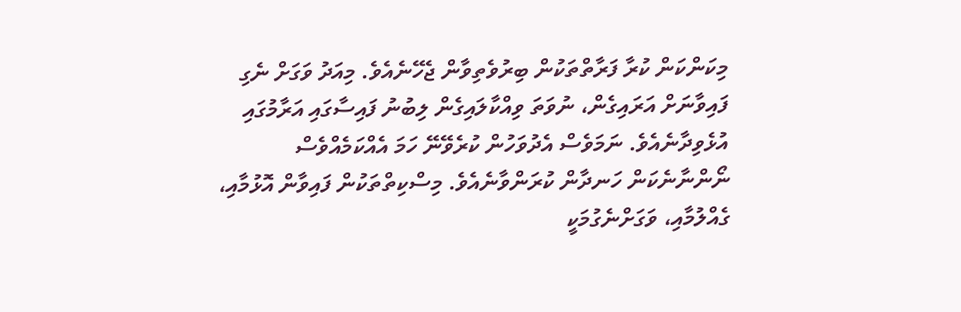މިކަންކަން ކުރާ ފަރާތްތަކުން ބިރުވެތިވާން ޖެހޭނެއެވެ. މިއަދު ވަގަށް ނެގި ފައިވާނަށް އަރައިގެން، ނުވަތަ ވިއްކާލައިގެން ލިބުނު ފައިސާގައި އަރާމުގައި އުޅެވިދާނެއެވެ. ނަމަވެސް އެދުވަހުން ކުރެވޭނޭ ހަމަ އެއްކަމެއްވެސް ނޯންނާނެކަން ހަނދާން ކުރަންވާނެއެވެ. މިސްކިތްތަކުން ފައިވާން އޮޅުމާއި، ގެއްލުމާއި، ވަގަށްނެގުމަކީ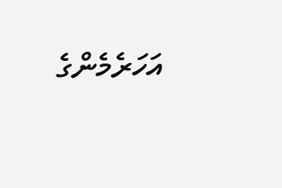އަހަރެމެންގެ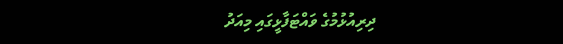ދިރިއުޅުމުގެ ވައްޓަފާޅީގައި މިއަދު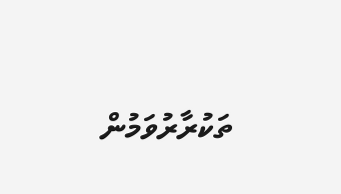ތަކުރާރުވަމުން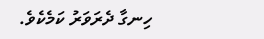ހިނގާ ދެރަވަރު ކަމެކެވެ.